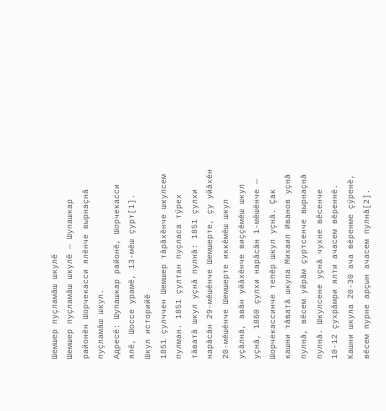Шемшер пуҫламӑш шкулӗ
Шемшер пуҫламӑш шкулӗ — Шупашкар районӗн Шорчекасси ялӗнче вырнаҫнӑ пуҫламӑш шкул.
Адресӗ: Шупашкар районӗ, Шорчекасси ялӗ, Шоссе урамӗ, 13-мӗш ҫурт[1].
Шкул историйӗ
1851 ҫулччен Шемшер тӑрӑхӗнче шкулсем пулман. 1851 ҫултан пуҫласа тӳрех тӑватӑ шкул уҫнӑ пулнӑ: 1851 ҫулхи нарӑсӑн 29-мӗшӗнче Шемшерте, ҫу уйӑхӗн 20-мӗшӗнче Шемшерте иккӗмӗш шкул уҫӑлнӑ, авӑн уйӑхӗнче виҫҫӗмӗш шкул уҫнӑ, 1860 ҫулхи нарӑсӑн 1-мӗшӗнче — Шорчекассинче тепӗр шкул уҫнӑ. Ҫак кашни тӑватӑ шкула Михаил Иванов уҫнӑ пулнӑ, вӗсем уйрӑм ҫуртсенче вырнаҫнӑ пулнӑ. Шкулсене уҫнӑ чухне вӗсенче 10-12 ҫухрӑмри ялти ачасем вӗреннӗ. Кашни шкула 20-30 ача вӗренме ҫӳренӗ, вӗсем пурне арҫын ачасем пулнӑ[2].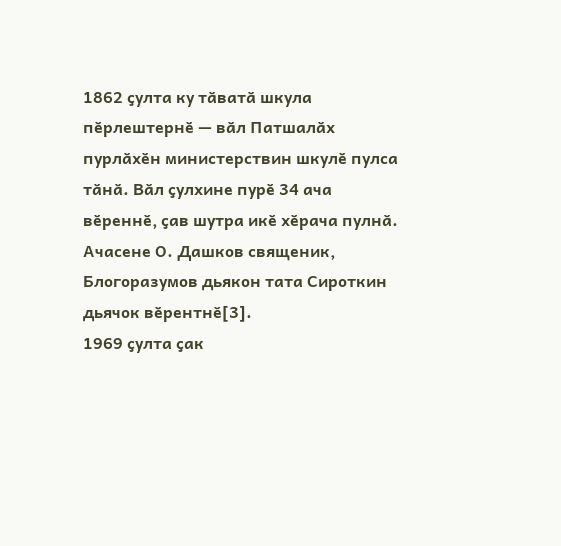1862 ҫулта ку тӑватӑ шкула пӗрлештернӗ — вӑл Патшалӑх пурлӑхӗн министерствин шкулӗ пулса тӑнӑ. Вӑл ҫулхине пурӗ 34 ача вӗреннӗ, ҫав шутра икӗ хӗрача пулнӑ. Ачасене О. Дашков священик, Блогоразумов дьякон тата Сироткин дьячок вӗрентнӗ[3].
1969 ҫулта ҫак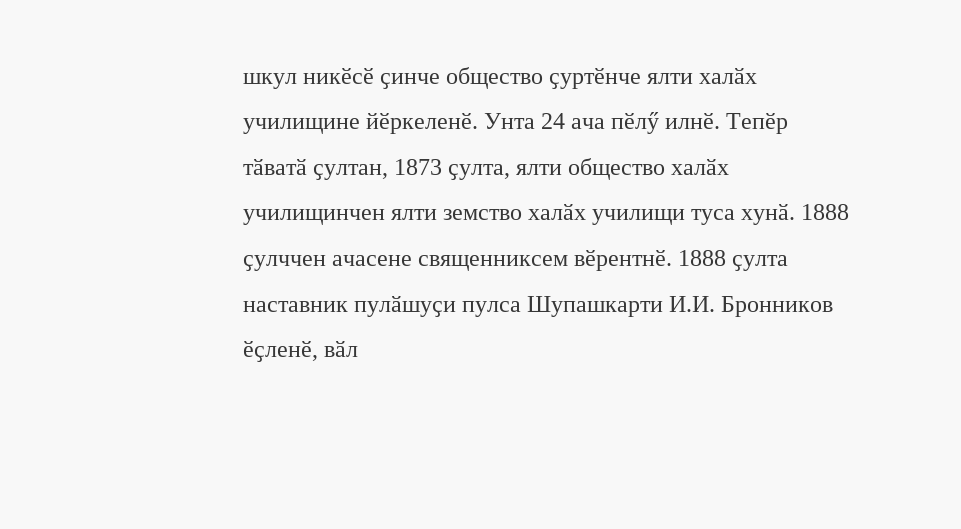шкул никӗсӗ ҫинче общество ҫуртӗнче ялти халӑх училищине йӗркеленӗ. Унта 24 ача пӗлӳ илнӗ. Тепӗр тӑватӑ ҫултан, 1873 ҫулта, ялти общество халӑх училищинчен ялти земство халӑх училищи туса хунӑ. 1888 ҫулччен ачасене священниксем вӗрентнӗ. 1888 ҫулта наставник пулӑшуҫи пулса Шупашкарти И.И. Бронников ӗҫленӗ, вӑл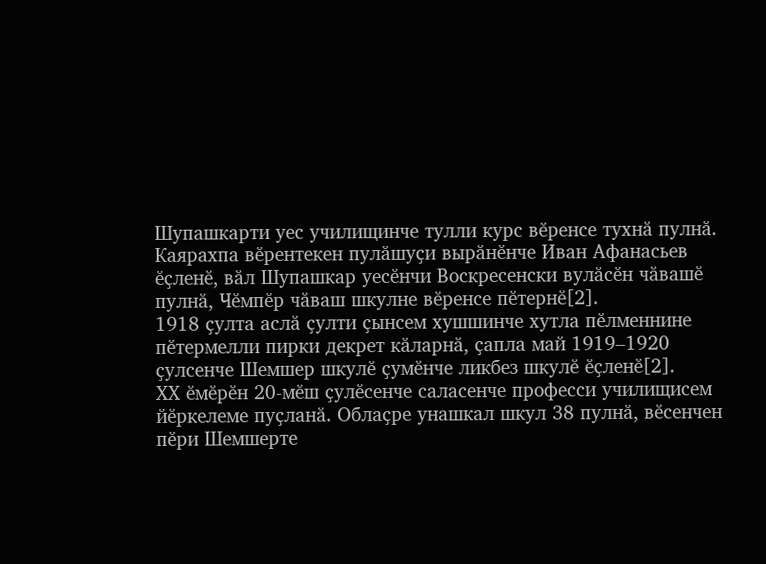Шупашкарти уес училищинче тулли курс вӗренсе тухнӑ пулнӑ. Каярахпа вӗрентекен пулӑшуҫи вырӑнӗнче Иван Афанасьев ӗҫленӗ, вӑл Шупашкар уесӗнчи Воскресенски вулӑсӗн чӑвашӗ пулнӑ, Чӗмпӗр чӑваш шкулне вӗренсе пӗтернӗ[2].
1918 ҫулта аслӑ ҫулти ҫынсем хушшинче хутла пӗлменнине пӗтермелли пирки декрет кӑларнӑ, ҫапла май 1919–1920 ҫулсенче Шемшер шкулӗ ҫумӗнче ликбез шкулӗ ӗҫленӗ[2].
XX ӗмӗрӗн 20-мӗш ҫулӗсенче саласенче професси училищисем йӗркелеме пуҫланӑ. Облаҫре унашкал шкул 38 пулнӑ, вӗсенчен пӗри Шемшерте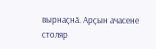вырнаҫнӑ. Арҫын ачасене столяр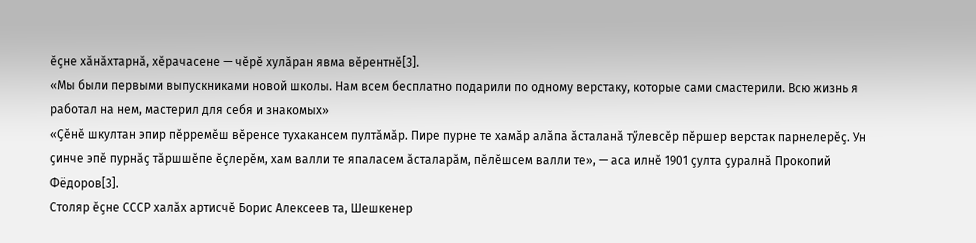ӗҫне хӑнӑхтарнӑ, хӗрачасене — чӗрӗ хулӑран явма вӗрентнӗ[3].
«Мы были первыми выпускниками новой школы. Нам всем бесплатно подарили по одному верстаку, которые сами смастерили. Всю жизнь я работал на нем, мастерил для себя и знакомых»
«Ҫӗнӗ шкултан эпир пӗрремӗш вӗренсе тухакансем пултӑмӑр. Пире пурне те хамӑр алӑпа ӑсталанӑ тӳлевсӗр пӗршер верстак парнелерӗҫ. Ун ҫинче эпӗ пурнӑҫ тӑршшӗпе ӗҫлерӗм, хам валли те япаласем ӑсталарӑм, пӗлӗшсем валли те», — аса илнӗ 1901 ҫулта ҫуралнӑ Прокопий Фёдоров[3].
Столяр ӗҫне СССР халӑх артисчӗ Борис Алексеев та, Шешкенер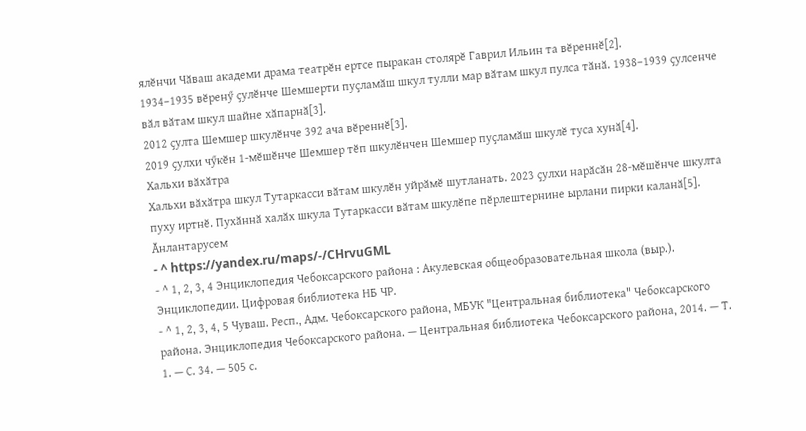ялӗнчи Чӑваш академи драма театрӗн ертсе пыракан столярӗ Гаврил Ильин та вӗреннӗ[2].
1934–1935 вӗренӳ ҫулӗнче Шемшерти пуҫламӑш шкул тулли мар вӑтам шкул пулса тӑнӑ. 1938–1939 ҫулсенче вӑл вӑтам шкул шайне хӑпарнӑ[3].
2012 ҫулта Шемшер шкулӗнче 392 ача вӗреннӗ[3].
2019 ҫулхи чӳкӗн 1-мӗшӗнче Шемшер тӗп шкулӗнчен Шемшер пуҫламӑш шкулӗ туса хунӑ[4].
Хальхи вӑхӑтра
Хальхи вӑхӑтра шкул Тутаркасси вӑтам шкулӗн уйрӑмӗ шутланать. 2023 ҫулхи нарӑсӑн 28-мӗшӗнче шкулта пуху иртнӗ. Пухӑннӑ халӑх шкула Тутаркасси вӑтам шкулӗпе пӗрлештернине ырлани пирки каланӑ[5].
Ӑнлантарусем
- ^ https://yandex.ru/maps/-/CHrvuGML
- ^ 1, 2, 3, 4 Энциклопедия Чебоксарского района : Акулевская общеобразовательная школа (выр.). Энциклопедии. Цифровая библиотека НБ ЧР.
- ^ 1, 2, 3, 4, 5 Чуваш. Респ., Адм. Чебоксарского района, МБУК "Центральная библиотека" Чебоксарского района. Энциклопедия Чебоксарского района. — Центральная библиотека Чебоксарского района, 2014. — Т. 1. — С. 34. — 505 с.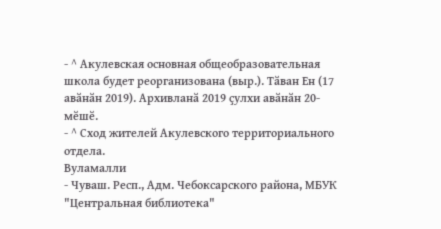- ^ Акулевская основная общеобразовательная школа будет реорганизована (выр.). Тӑван Ен (17 авӑнӑн 2019). Архивланӑ 2019 ҫулхи авӑнӑн 20-мӗшӗ.
- ^ Сход жителей Акулевского территориального отдела.
Вуламалли
- Чуваш. Респ., Адм. Чебоксарского района, МБУК "Центральная библиотека"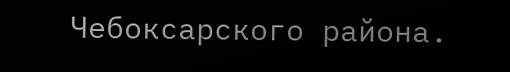Чебоксарского района.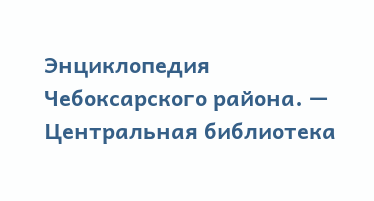Энциклопедия Чебоксарского района. — Центральная библиотека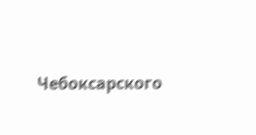Чебоксарского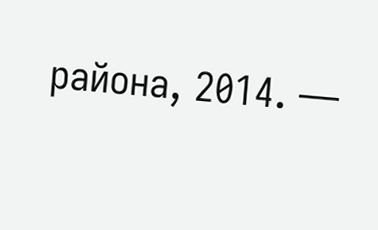района, 2014. —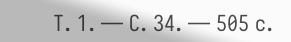Т. 1. — С. 34. — 505 с.